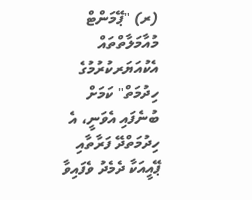(ރ) "ޕޭމަންޓް މުއާމަލާތްތައް އެކުއަޔަރކުރުމުގެ ހިދުމަތް" ކަމަށް ބުނެފައި އެވަނީ، އެ ހިދުމަތްދޭ ފަރާތާއި ޕޭއީއަކާ ދެމެދު ވެފައިވާ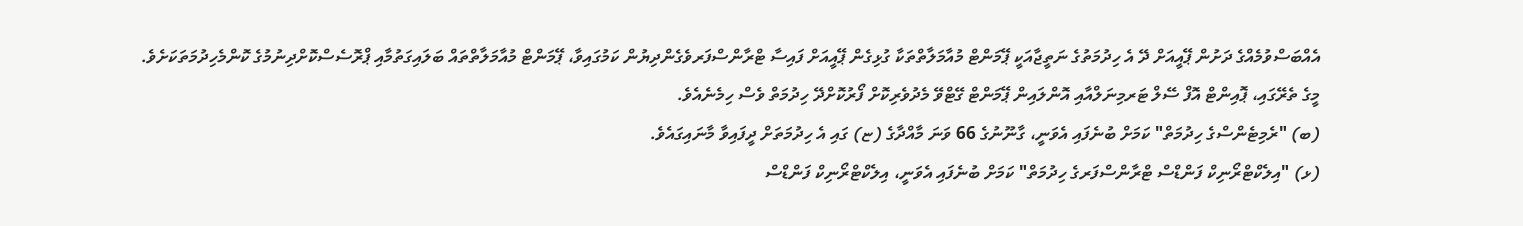އެއްބަސްވުމެއްގެ ދަށުން ޕޭއީއަށް ދޭ އެ ހިދުމަތުގެ ނަތީޖާއަކީ ޕޭމަންޓް މުއާމަލާތްތަކާ ގުޅިގެން ޕޭއީއަށް ފައިސާ ޓްރާންސްފަރވެގެންދިޔުން ކަމުގައިވާ، ޕޭމަންޓް މުއާމަލާތްތައް ބަލައިގަތުމާއި ޕްރޮސެސްކޮށްދިނުމުގެ ކޮންމެހިދުމަތަކަށެވެ. މީގެ ތެރޭގައި، ޕޮއިންޓް އޮފް ސޭލް ޓަރމިނަލްއާއި އޮންލައިން ޕޭމަންޓް ގޭޓްވޭ މެދުވެރިކޮށް ފޯރުކޮށްދޭ ހިދުމަތް ވެސް ހިމެނެއެވެ.
(ބ) "ރެމިޓެންސްގެ ހިދުމަތް" ކަމަށް ބުނެފައި އެވަނީ، ގާނޫނުގެ 66 ވަނަ މާއްދާގެ (ޏ) ގައި އެ ހިދުމަތަށް ދީފައިވާ މާނައިގައެވެ.
(ޅ) "އިލެކްޓްރޯނިކް ފަންޑްސް ޓްރާންސްފަރގެ ހިދުމަތް" ކަމަށް ބުނެފައި އެވަނީ، އިލެކްޓްރޯނިކް ފަންޑްސް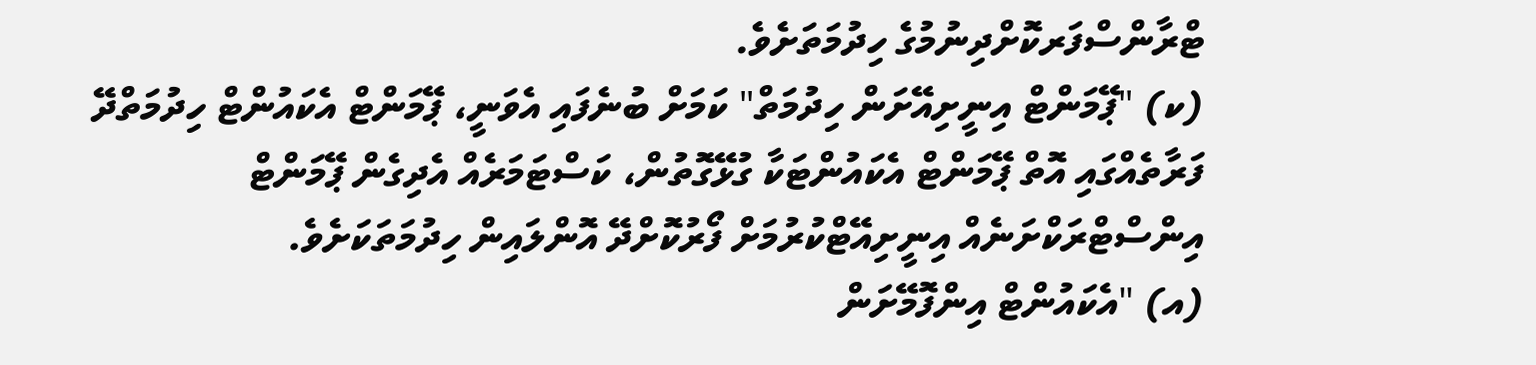ޓްރާންސްފަރކޮށްދިނުމުގެ ހިދުމަތަށެވެ.
(ކ) "ޕޭމަންޓް އިނީށިއޭށަން ހިދުމަތް" ކަމަށް ބުނެފައި އެވަނީ، ޕޭމަންޓް އެކައުންޓް ހިދުމަތްދޭ ފަރާތެއްގައި އޮތް ޕޭމަންޓް އެކައުންޓަކާ ގުޅޭގޮތުން، ކަސްޓަމަރެއް އެދިގެން ޕޭމަންޓް އިންސްޓްރަކްށަނެއް އިނީށިއޭޓްކުރުމަށް ފޯރުކޮށްދޭ އޮންލައިން ހިދުމަތަކަށެވެ.
(އ) "އެކައުންޓް އިންފޮމޭށަން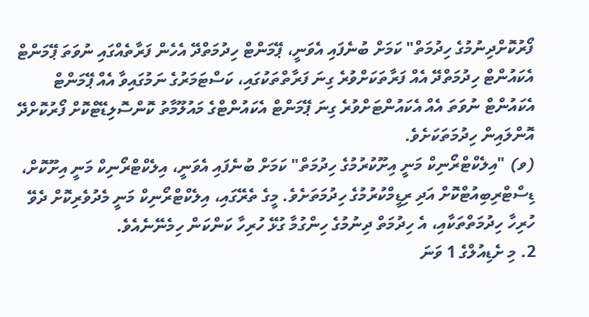ފޯރުކޮށްދިނުމުގެ ހިދުމަތް" ކަމަށް ބުނެފައި އެވަނީ، ޕޭމަންޓް ހިދުމަތްދޭ އެހެން ފަރާތެއްގައި ނުވަތަ ޕޭމަންޓް އެކައުންޓް ހިދުމަތްދޭ އެއް ފަރާތަކަށްވުރެ ގިނަ ފަރާތްތަކުގައި، ކަސްޓަމަރުގެ ނަމުގައިވާ އެއް ޕޭމަންޓް އެކައުންޓް ނުވަތަ އެއް އެކައުންޓަށްވުރެ ގިނަ ޕޭމަންޓް އެކައުންޓްގެ މައުލޫމާތު ކޮންސޮލިޑޭޓްކޮށް ފޯރުކޮށްދޭ އޮންލައިން ހިދުމަތަކަށެވެ.
(ވ) "އިލެކްޓްރޯނިކް މަނީ އިށޫކުރުމުގެ ހިދުމަތް" ކަމަށް ބުނެފައި އެވަނީ، އިލެކްޓްރޯނިކް މަނީ އިށޫކޮށް، ޑިސްޓްރިބިއުޓްކޮށް އަދި ރިޑީމްކުރުމުގެ ހިދުމަތަށެވެ. މީގެ ތެރޭގައި، އިލެކްޓްރޯނިކް މަނީ މެދުވެރިކޮށް ދެވޭ ހުރިހާ ހިދުމަތްތަކާއި، އެ ހިދުމަތް ދިނުމުގެ ހިންގުމާ ގުޅޭ ހުރިހާ ކަންކަން ހިމެނޭނެއެވެ.
2. މި ށެޑިއުލްގެ 1 ވަނަ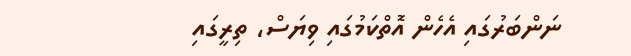ނަންބަރުގައި އެހެން އޮތްކަމުގައި ވިޔަސް، ތިރީގައި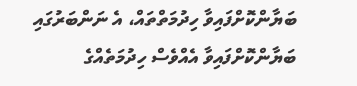ބަޔާންކޮށްފައިވާ ހިދުމަތްތައް، އެ ނަންބަރުގައި ބަޔާންކޮށްފައިވާ އެއްވެސް ހިދުމަތެއްގެ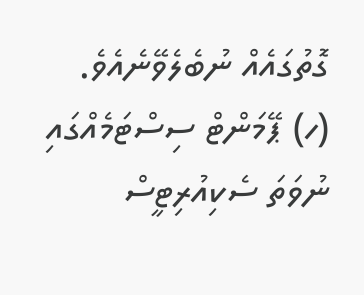ގޮތުގައެއް ނުބެލެވޭނެއެވެ.
(ހ) ޕޭމަންޓް ސިސްޓަމެއްގައި ނުވަތަ ސެކިއުރިޓީސް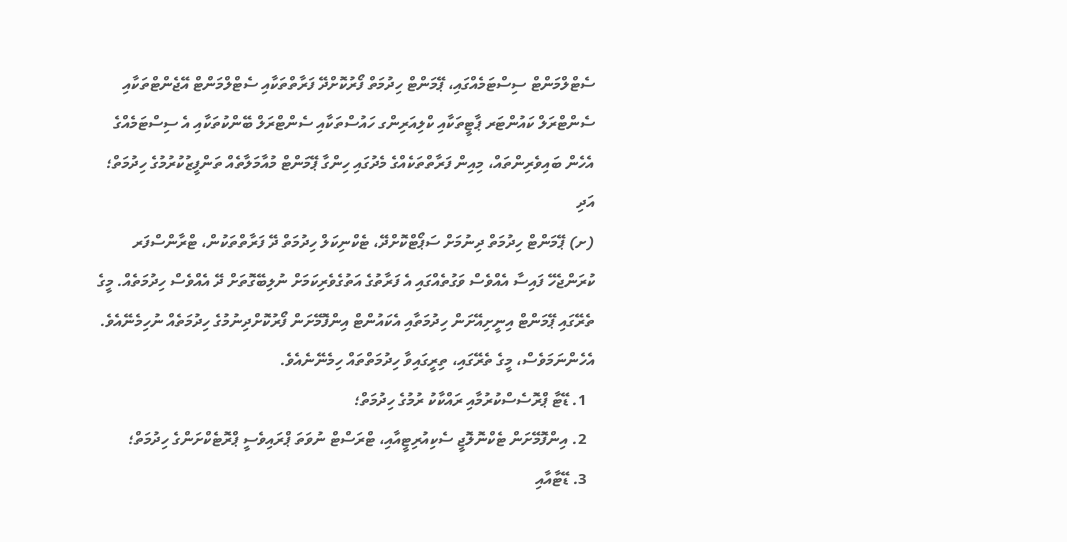ސެޓްލްމަންޓް ސިސްޓަމެއްގައި، ޕޭމަންޓް ހިދުމަތް ފޯރުކޮށްދޭ ފަރާތްތަކާއި ސެޓްލްމަންޓް އޭޖެންޓްތަކާއި ސެންޓްރަލް ކައުންޓަރ ޕާޓީތަކާއި ކްލިއަރިންގ ހައުސްތަކާއި ސެންޓްރަލް ބޭންކުތަކާއި އެ ސިސްޓަމެއްގެ އެހެން ބައިވެރިންތައް، މިއިން ފަރާތްތަކެއްގެ މެދުގައި ހިންގާ ޕޭމަންޓް މުއާމަލާތެއް ތަންފީޒުކުރުމުގެ ހިދުމަތް؛ އަދި
(ށ) ޕޭމަންޓް ހިދުމަތް ދިނުމަށް ސަޕޯޓްކޮށްދޭ، ޓެކްނިކަލް ހިދުމަތް ދޭ ފަރާތްތަކުން، ޓްރާންސްފަރ ކުރަންޖެހޭ ފައިސާ އެއްވެސް ވަގުތެއްގައި އެ ފަރާތުގެ އަތުގެވެރިކަމަށް ނުލިބޭގޮތަށް ދޭ އެއްވެސް ހިދުމަތެއް. މީގެ ތެރޭގައި ޕޭމަންޓް އިނީށިއޭށަން ހިދުމަތާއި އެކައުންޓް އިންފޮމޭށަން ފޯރުކޮށްދިނުމުގެ ހިދުމަތެއް ނުހިމެނޭއެވެ. އެހެންނަމަވެސް، މީގެ ތެރޭގައި، ތިރީގައިވާ ހިދުމަތްތައް ހިމެނޭނެއެވެ.
  1. ޑޭޓާ ޕްރޮސެސްކުރުމާއި ރައްކާކު ރުމުގެ ހިދުމަތް؛
  2. އިންފޮމޭށަން ޓެކްނޮލޮޖީ ސެކިއުރިޓީއާއި، ޓްރަސްޓް ނުވަތަ ޕްރައިވެސީ ޕްރޮޓެކްށަންގެ ހިދުމަތް؛
  3. ޑޭޓާއާއި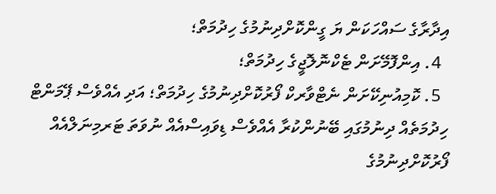އިދާރާގެ ސައްހަކަން ޔަ ގީންކޮށްދިނުމުގެ ހިދުމަތް؛
  4. އިންފޮމޭށަން ޓެކްނޮލޮޖީގެ ހިދުމަތް؛
  5. ކޮމިއުނިކޭށަން ނެޓްވާރކް ފޯރުކޮށްދިނުމުގެ ހިދުމަތް؛ އަދި އެއްވެސް ޕޭމަންޓް ހިދުމަތެއް ދިނުމުގައި ބޭނުންކުރާ އެއްވެސް ޑިވައިސްއެއް ނުވަތަ ޓަރމިނަލްއެއް ފޯރުކޮށްދިނުމުގެ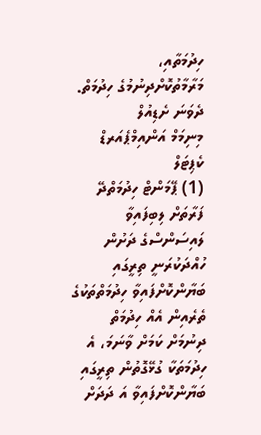ހިދުމަތާއި، މަރާމާތުކޮށްދިނުމުގެ ހިދުމަތް.
ދެވަނަ ށެޑިއުލް
މިނިމަމް އަންއިމްޕެއަރޑް ކެޕިޓަލް
(1) ޕޭމަންޓް ހިދުމަތްދޭ ފަރާތަށް ލިބިފައިވާ ލައިސަންސްގެ ދަށުން ހުއްދަކުރަނީ ތިރީގައި ބަޔާންކޮށްފައިވާ ހިދުމަތްތަކުގެ ތެރެއިން އެއް ހިދުމަތް ދިނުމަށް ކަމަށް ވާނަމަ، އެ ހިދުމަތަކާ ގުޅޭގޮތުން ތިރީގައި ބަޔާންކޮށްފައިވާ އަ ދަދަށް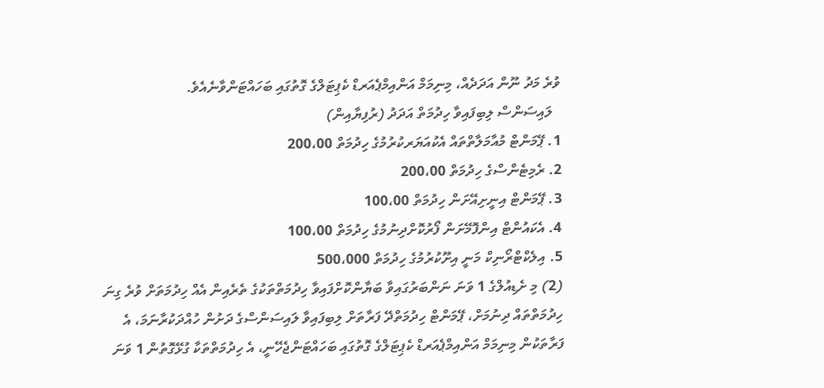ވުރެ މަދު ނޫން އަދަދެއް، މިނިމަމް އަންއިމްޕެއަރޑް ކެޕިޓަލްގެ ގޮތުގައި ބަހައްޓަންވާނެއެވެ.
  ލައިސަންސް ލިބިފައިވާ ހިދުމަތް އަދަދު (ރުފިޔާއިން)
1. ޕޭމަންޓް މުއާމަލާތްތައް އެކުއަޔަރކުރުމުގެ ހިދުމަތް 200،00
2. ރެމިޓެންސްގެ ހިދުމަތް 200،00
3. ޕޭމަންޓް އިނީށިއޭށަން ހިދުމަތް 100،00
4. އެކައުންޓް އިންފޮމޭށަން ފޯރުކޮށްދިނުމުގެ ހިދުމަތް 100،00
5. އިލެކްޓްރޯނިކް މަނީ އިށޫކުރުމުގެ ހިދުމަތް 500،000
(2) މި ށެޑިއުލްގެ 1 ވަނަ ނަންބަރުގައިވާ ބަޔާންކޮށްފައިވާ ހިދުމަތްތަކުގެ ތެރެއިން އެއް ހިދުމަތަށް ވުރެ ގިނަ ހިދުމަތްތައް ދިނުމަށް، ޕޭމަންޓް ހިދުމަތްދޭ ފަރާތަށް ލިބިފައިވާ ލައިސަންސްގެ ދަށުން ހުއްދަކުރާނަމަ، އެ ފަރާތަކުން މިނިމަމް އަންއިމްޕެއަރޑް ކެޕިޓަލްގެ ގޮތުގައި ބަހައްޓަންޖެހޭނީ، އެ ހިދުމަތްތަކާ ގުޅޭގޮތުން 1 ވަނަ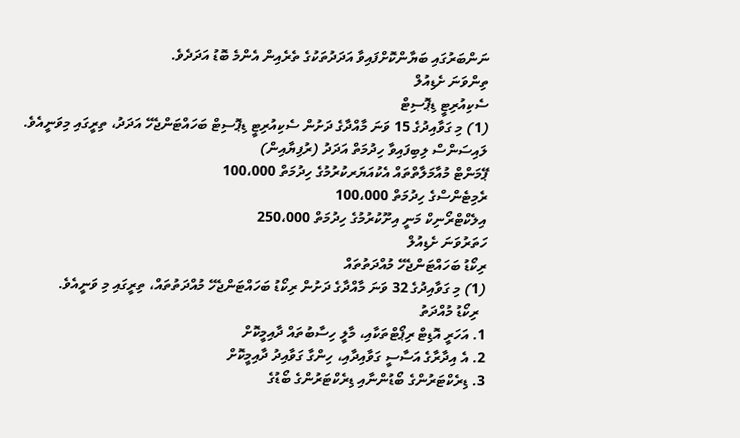ނަންބަރުގައި ބަޔާންކޮށްފައިވާ އަދަދުތަކުގެ ތެރެއިން އެންމެ ބޮޑު އަދަދެވެ.
ތިންވަނަ ށެޑިއުލް
ސެކިއުރިޓީ ޑިޕޮސިޓް
(1) މި ގަވާއިދުގެ 15 ވަނަ މާއްދާގެ ދަށުން ސެކިއުރިޓީ ޑިޕޮސިޓް ބަހައްޓަންޖެހޭ އަދަދު، ތިރީގައި މިވަނީއެވެ.
ލައިސަންސް ލިބިފައިވާ ހިދުމަތް އަދަދު (ރުފިޔާއިން)
ޕޭމަންޓް މުއާމަލާތްތައް އެކުއަޔަރކުރުމުގެ ހިދުމަތް 100،000
ރެމިޓެންސްގެ ހިދުމަތް 100،000
އިލެކްޓްރޯނިކް މަނީ އިށޫކުރުމުގެ ހިދުމަތް 250،000
ހަތަރުވަނަ ށެޑިއުލް
ރިކޯޑު ބަހައްޓަންޖެހޭ މުއްދަތުތައް
(1) މި ގަވާއިދުގެ 32 ވަނަ މާއްދާގެ ދަށުން ރިކޯޑު ބަހައްޓަންޖެހޭ މުއްދަތުތައް، ތިރީގައި މި ވަނީއެވެ.
  ރިކޯޑު މުއްދަތު
1. އަހަރީ އޮޑިޓް ރިޕޯޓްތަކާއި، މާލީ ހިސާބުތައް ދާއިމީކޮށް
2. އެ އިދާރާގެ އަސާސީ ގަވާއިދާއި، ހިންގާ ގަވާއިދު ދާއިމީކޮށް
3. ޑިރެކްޓަރުންގެ ބޯޑުންނާއި ޑިރެކްޓަރުންގެ ބޯޑުގެ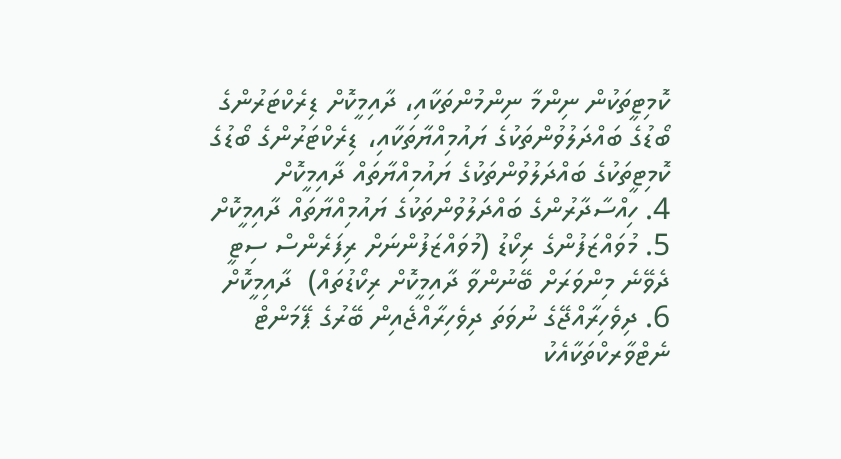ކޮމިޓީތަކުން ނިންމާ ނިންމުންތަކާއި، ދާއިމީކޮށް ޑިރެކްޓަރުންގެ ބޯޑުގެ ބައްދަލުވުންތަކުގެ ޔައުމިއްޔާތަކާއި، ޑިރެކްޓަރުންގެ ބޯޑުގެ ކޮމިޓީތަކުގެ ބައްދަލުވުންތަކުގެ ޔައުމިއްޔާތައް ދާއިމީކޮށް
4. ހިއްސާދާރުންގެ ބައްދަލުވުންތަކުގެ ޔައުމިއްޔާތައް ދާއިމީކޮށް
5. މުވައްޒަފުންގެ ރިކޯޑު (މުވައްޒަފުންނަށް ރިފަރެންސް ސިޓީ ދެވޭނެ މިންވަރަށް ބޭނުންވާ ދާއިމީކޮށް ރިކޯޑުތައް)  ދާއިމީކޮށް
6. ދިވެހިރާއްޖޭގެ ނުވަތަ ދިވެހިރާއްޖެއިން ބޭރުގެ ޕޭމަންޓް ނެޓްވާރކްތަކާއެކު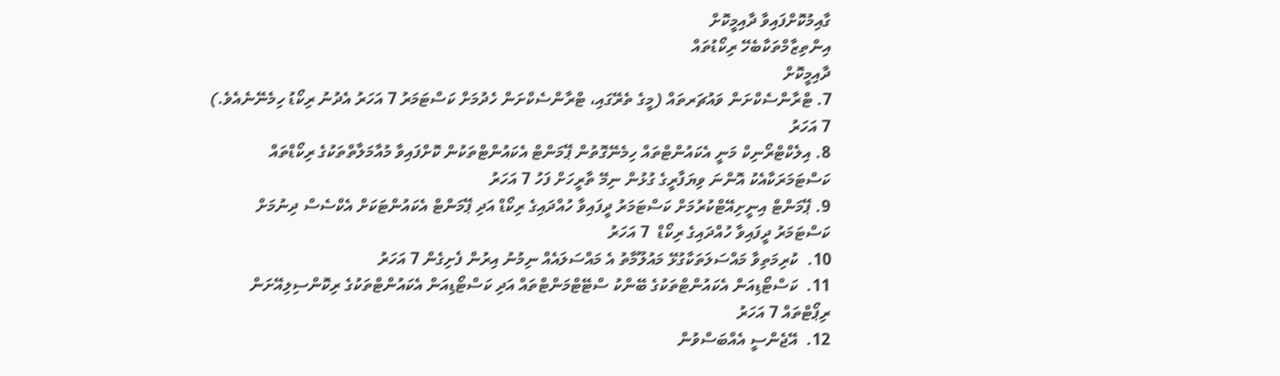ގާއިމުކޮށްފައިވާ ދާއިމީކޮށް
އިންތިޒާމްތަކާބެހޭ ރިކޯޑުތައް
ދާއިމީކޮށް
7. ޓްރާންސެކްށަން ވައުޗަރތައް (މީގެ ތެރޭގައި، ޓްރާންސެކްށަން ހެދުމަށް ކަސްޓަމަރު 7 އަހަރު އެދުނު ރިކޯޑު ހިމެނޭނެއެވެ.)  7 އަހަރު
8. އިލެކްޓްރޯނިކް މަނީ އެކައުންޓްތައް ހިމެނޭގޮތުން ޕޭމަންޓް އެކައުންޓްތަކުން ކޮށްފައިވާ މުއާމަލާތްތަކުގެ ރިކޯޑްތައް ކަސްޓަމަރަކާއެކު އޮންނަ ވިޔަފާރީގެ ގުޅުން ނިމޭ ތާރީހަށް ފަހު 7 އަހަރު
9. ޕޭމަންޓް އިނީށިއޭޓްކުރުމަށް ކަސްޓަމަރު ދީފައިވާ ހުއްދައިގެ ރިކޯޑް އަދި ޕޭމަންޓް އެކައުންޓަކަށް އެކްސެސް ދިނުމަށް ކަސްޓަމަރު ދީފައިވާ ހުއްދައިގެ ރިކޯޑް  7 އަހަރު
10.  ކުރިމަތިވާ މައްސަލަތަކާގުޅޭ މައުލޫމާތު އެ މައްސަލައެއް ނިމުނު އިރުން ފެށިގެން 7 އަހަރު
11.  ކަސްޓޯޑިއަން އެކައުންޓްތަކުގެ ބޭންކު ސްޓޭޓްމަންޓްތައް އަދި ކަސްޓޯޑިއަން އެކައުންޓްތަކުގެ ރިކޮންސިލިއޭށަން ރިޕޯޓްތައް 7 އަހަރު
12.  އޭޖެންސީ އެއްބަސްވުން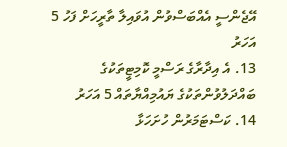އޭޖެންސީ އެއްބަސްވުން އުވައިލާ ތާރީހަށް ފަހު 5 އަހަރު
13. އެ އިދާރާގެ ރަސްމީ ކޮމިޓީތަކުގެ ބައްދަލުވުންތަކުގެ ޔައުމިއްޔާތައް 5 އަހަރު
14. ކަސްޓަމަރުން ހުށަހަޅާ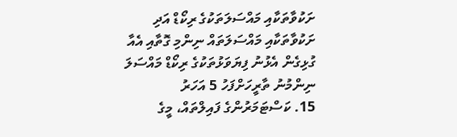ށަކުވާތަކާއި މައްސަލަތަކުގެ ރިކޯޑް އަދި ށަކުވާތަކާއި މައްސަލަތައް ނިންމި ގޮތާއި އެއާ ގުޅިގެން އެޅުނު ފިޔަވަޅުތަކުގެ ރިކޯޑް މައްސަލަ ނިންމުނު ތާރީހަށްފަހު 5 އަހަރު
15. ކަސްޓަމަރުންގެ ފައިލްތައް، މީގެ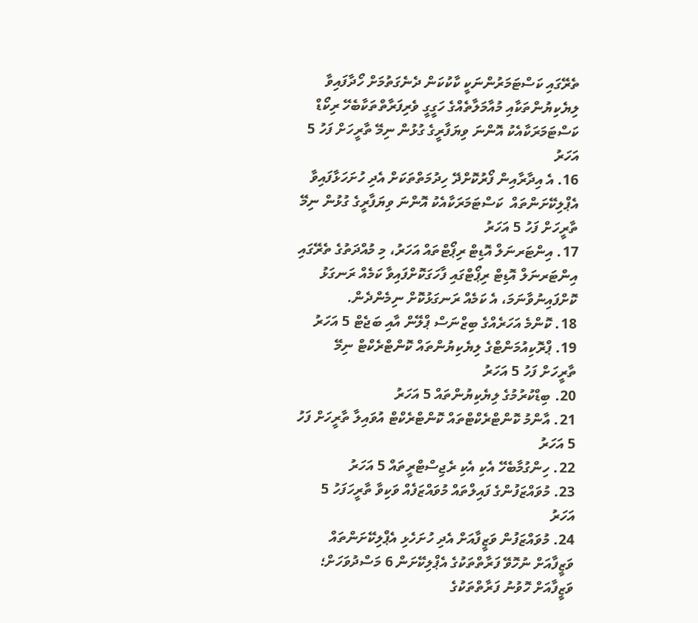ތެރޭގައި ކަސްޓަމަރުންނަކީ ކާކުކަން ދެނެގަތުމަށް ހޯދާފައިވާ ލިޔެކިޔުންތަކާއި މުއާމަލާތެއްގެ ހަގީގީ ވެރިފަރާތްތަކާބެހޭ ރިކޯޑް ކަސްޓަމަރަކާއެކު އޮންނަ ވިޔަފާރީގެ ގުޅުން ނިމޭ ތާރީހަށް ފަހު 5 އަހަރު
16. އެ އިދާރާއިން ފޯރުކޮށްދޭ ހިދުމަތްތަކަށް އެދި ހުށަހަޅާފައިވާ އެޕްލިކޭށަންތައް  ކަސްޓަމަރަކާއެކު އޮންނަ ވިޔަފާރީގެ ގުޅުން ނިމޭ ތާރީހަށް ފަހު 5 އަހަރު
17. އިންޓަރނަލް އޮޑިޓް ރިޕޯޓްތައް އަހަރު، މި މުއްދަތުގެ ތެރޭގައި އިންޓަރނަލް އޮޑިޓް ރިޕޯޓްގައި ފާހަގަކޮށްފައިވާ ކަމެއް ރަނގަޅު ކޮށްފައިނުވާނަމަ، އެ ކަމެއް ރަނގަޅުކޮށް ނިމެންދެން.
18. ކޮންމެ އަހަރެއްގެ ބިޒްނަސް ޕްލޭން އާއި ބަޖެޓް 5 އަހަރު
19. ޕްރޮކިއުމަންޓްގެ ލިޔެކިޔުންތައް ކޮންޓްރެކްޓް ނިމޭ ތާރީހަށް ފަހު 5 އަހަރު
20. ބިޑްކުރުމުގެ ލިޔެކިޔުންތައް 5 އަހަރު
21. އާންމު ކޮންޓްރެކްޓްތައް ކޮންޓްރެކްޓް އުވައިލާ ތާރީހަށް ފަހު 5 އަހަރު
22. ހިންގުމާބެހޭ އެކި އެކި ރެޖިސްޓްރީތައް 5 އަހަރު
23. މުވައްޒަފުންގެ ފައިލްތައް މުވައްޒަފެއް ވަކިވާ ތާރީހަފަހު 5 އަހަރު
24. މުވައްޒަފުން ވަޒީފާއަށް އެދި ހުށަހެޅި އެޕްލިކޭށަންތައް ވަޒީފާއަށް ނުހޮވޭ ފަރާތްތަކުގެ އެޕްލިކޭށަން 6 މަސްދުވަހަށް؛ ވަޒީފާއަށް ހޮވުނު ފަރާތްތަކުގެ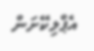އެޕްލިކޭށަން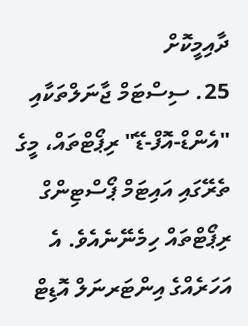ދާއިމީކޮށް
25. ސިސްޓަމް ޖާނަލްތަކާއި "އެންޑް-އޮފް-ޑޭ" ރިޕޯޓްތައް، މީގެ ތެރޭގައި އައިޓަމް ޕޯސްޓިންގް ރިޕޯޓްތައް ހިމެނޭނެއެވެ. އެ އަހަރެއްގެ އިންޓަރނަލް އޮޑިޓް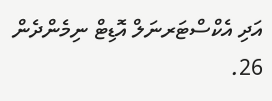އަދި އެކްސްޓަރނަލް އޮޑިޓް ނިމެންދެން
26.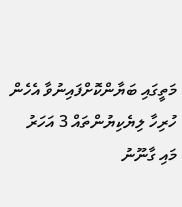މަތީގައި ބަޔާންކޮށްފައިނުވާ އެހެން ހުރިހާ ލިޔެކިޔުންތައް 3 އަހަރު
މައި ގާނޫނު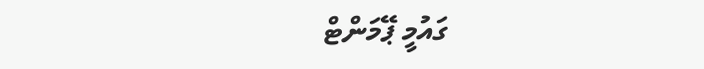ގައުމީ ޕޭމަންޓް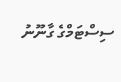ސިސްޓަމްގެ ގާނޫނު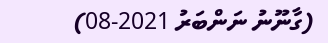(ގާނޫނު ނަންބަރު 2021-08)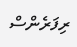ރިފަރެންސް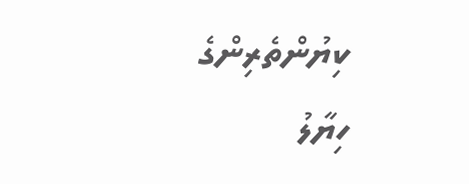ކިޔުންތެރިންގެ ހިޔާލު